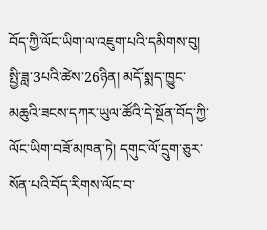བོད་ཀྱི་ལོང་ཡིག་ལ་འཇུག་པའི་དམིགས་བུ།
སྤྱི་ཟླ་3པའི་ཚེས་26ཉིན། མདོ་སྨད་ཁྱུང་མཆུའི་ཟངས་དཀར་ཡུལ་ཚོའི་དེ་སྔོན་བོད་ཀྱི་ལོང་ཡིག་བཟོ་མཁན་ཏེ། དགུང་ལོ་དྲུག་ཅུར་སོན་པའི་བོད་རིགས་ལོང་བ་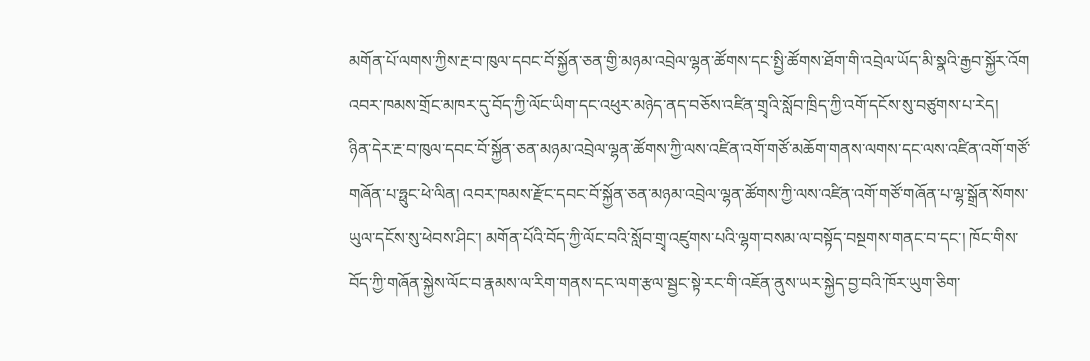མགོན་པོ་ལགས་ཀྱིས་རྔ་བ་ཁུལ་དབང་བོ་སྐྱོན་ཅན་གྱི་མཉམ་འབྲེལ་ལྷན་ཚོགས་དང་སྤྱི་ཚོགས་ཐོག་གི་འབྲེལ་ཡོད་མི་སྣའི་རྒྱབ་སྐྱོར་འོག འབར་ཁམས་གྲོང་མཁར་དུ་བོད་ཀྱི་ལོང་ཡིག་དང་འཕུར་མཉེད་ནད་བཅོས་འཛིན་གྲྭའི་སློབ་ཁྲིད་ཀྱི་འགོ་དངོས་སུ་བཙུགས་པ་རེད།
ཉིན་དེར་རྔ་བ་ཁུལ་དབང་བོ་སྐྱོན་ཅན་མཉམ་འབྲེལ་ལྷན་ཚོགས་ཀྱི་ལས་འཛིན་འགོ་གཙོ་མཆོག་གནས་ལགས་དང་ལས་འཛིན་འགོ་གཙོ་གཞོན་པ་ཧྥུང་ཕེ་ལིན། འབར་ཁམས་རྫོང་དབང་བོ་སྐྱོན་ཅན་མཉམ་འབྲེལ་ལྷན་ཚོགས་ཀྱི་ལས་འཛིན་འགོ་གཙོ་གཞོན་པ་ལྷ་སྒྲོན་སོགས་ཡུལ་དངོས་སུ་ཕེབས་ཤིང་། མགོན་པོའི་བོད་ཀྱི་ལོང་བའི་སློབ་གྲྭ་འཛུགས་པའི་ལྷག་བསམ་ལ་བསྟོད་བསྔགས་གནང་བ་དང་། ཁོང་གིས་བོད་ཀྱི་གཞོན་སྐྱེས་ལོང་བ་རྣམས་ལ་རིག་གནས་དང་ལག་རྩལ་སྦྱང་སྟེ་རང་གི་འཇོན་ནུས་ཡར་སྐྱེད་བྱ་བའི་ཁོར་ཡུག་ཅིག་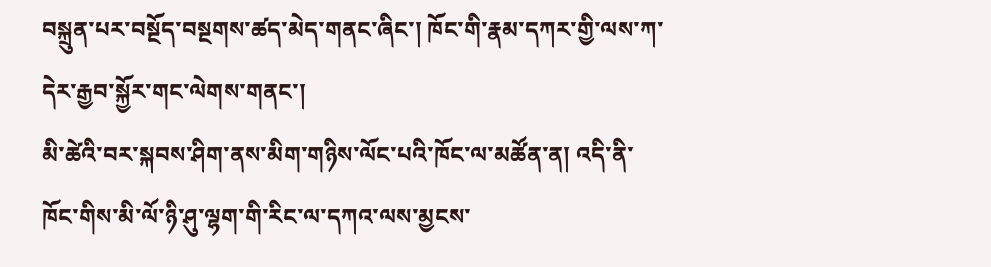བསྐྲུན་པར་བསྔོད་བསྔགས་ཚད་མེད་གནང་ཞིང་། ཁོང་གི་རྣམ་དཀར་གྱི་ལས་ཀ་དེར་རྒྱབ་སྐྱོར་གང་ལེགས་གནང་།
མི་ཚེའི་བར་སྐབས་ཤིག་ནས་མིག་གཉིས་ལོང་པའི་ཁོང་ལ་མཚོན་ན། འདི་ནི་ཁོང་གིས་མི་ལོ་ཉི་ཤུ་ལྷག་གི་རིང་ལ་དཀའ་ལས་མྱངས་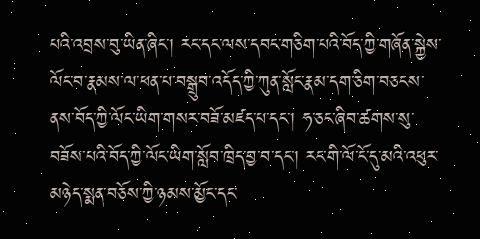པའི་འབྲས་བུ་ཡིན་ཞིང་། རང་དང་ལས་དབང་གཅིག་པའི་བོད་ཀྱི་གཞོན་སྐྱེས་ལོང་བ་རྣམས་ལ་ཕན་པ་བསྒྲུབ་འདོད་ཀྱི་ཀུན་སློང་རྣམ་དག་ཅིག་བཅངས་ནས་བོད་ཀྱི་ལོང་ཡིག་གསར་བཟོ་མཛད་པ་དང་། ཧ་ཅང་ཞིབ་ཚགས་སུ་བཟོས་པའི་བོད་ཀྱི་ལོང་ཡིག་སློབ་ཁྲིད་བྱ་བ་དང་། རང་གི་ལོ་ངོ་དུ་མའི་འཕུར་མཉེད་སྨན་བཅོས་ཀྱི་ཉམས་མྱོང་དང་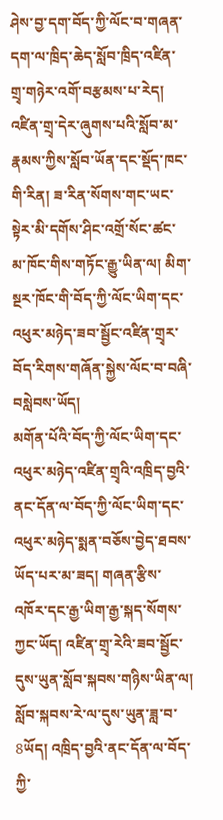ཤེས་བྱ་དག་བོད་ཀྱི་ལོང་བ་གཞན་དག་ལ་ཁྲིད་ཆེད་སློབ་ཁྲིད་འཛིན་གྲྭ་གཉེར་འགོ་བརྩམས་པ་རེད།
འཛིན་གྲྭ་དེར་ཞུགས་པའི་སློབ་མ་རྣམས་ཀྱིས་སློབ་ཡོན་དང་སྡོད་ཁང་གི་རིན། ཟ་རིན་སོགས་གང་ཡང་སྟེར་མི་དགོས་ཤིང་འགྲོ་སོང་ཚང་མ་ཁོང་གིས་གཏོང་རྒྱུ་ཡིན་ལ། མིག་སྔར་ཁོང་གི་བོད་ཀྱི་ལོང་ཡིག་དང་འཕུར་མཉེད་ཟབ་སྦྱོང་འཛིན་གྲྭར་བོད་རིགས་གཞོན་སྐྱེས་ལོང་བ་བཞི་བསླེབས་ཡོད།
མགོན་པོའི་བོད་ཀྱི་ལོང་ཡིག་དང་འཕུར་མཉེད་འཛིན་གྲྭའི་འཁྲིད་བྱའི་ནང་དོན་ལ་བོད་ཀྱི་ལོང་ཡིག་དང་འཕུར་མཉེད་སྨན་བཅོས་བྱེད་ཐབས་ཡོད་པར་མ་ཟད། གཞན་རྩིས་འཁོར་དང་རྒྱ་ཡིག་རྒྱ་སྐད་སོགས་ཀྱང་ཡོད། འཛིན་གྲྭ་རེའི་ཟབ་སྦྱོང་དུས་ཡུན་སློབ་སྐབས་གཉིས་ཡིན་ལ། སློབ་སྐབས་རེ་ལ་དུས་ཡུན་ཟླ་བ་8ཡོད། འཁྲིད་བྱའི་ནང་དོན་ལ་བོད་ཀྱི་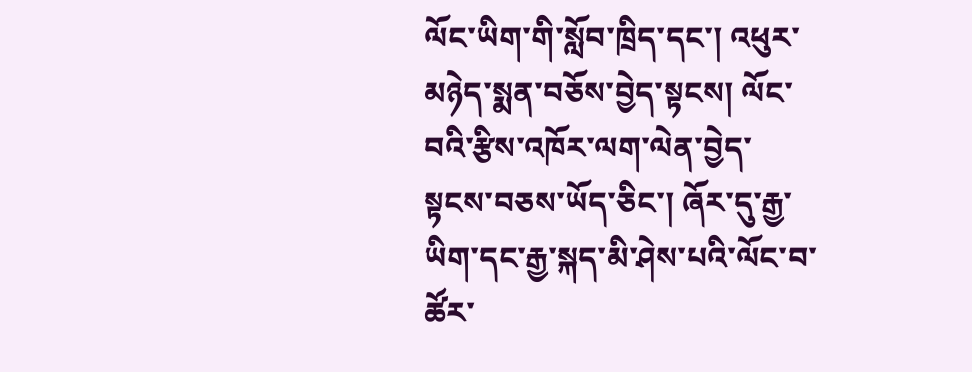ལོང་ཡིག་གི་སློབ་ཁྲིད་དང་། འཕུར་མཉེད་སྨན་བཅོས་བྱེད་སྟངས། ལོང་བའི་རྩིས་འཁོར་ལག་ལེན་བྱེད་སྟངས་བཅས་ཡོད་ཅིང་། ཞོར་དུ་རྒྱ་ཡིག་དང་རྒྱ་སྐད་མི་ཤེས་པའི་ལོང་བ་ཚོར་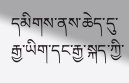དམིགས་ནས་ཆེད་དུ་རྒྱ་ཡིག་དང་རྒྱ་སྐད་ཀྱི་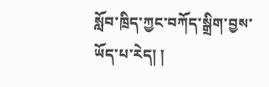སློབ་ཁྲིད་ཀྱང་བཀོད་སྒྲིག་བྱས་ཡོད་པ་རེད། །